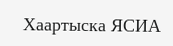Хаартыска ЯСИА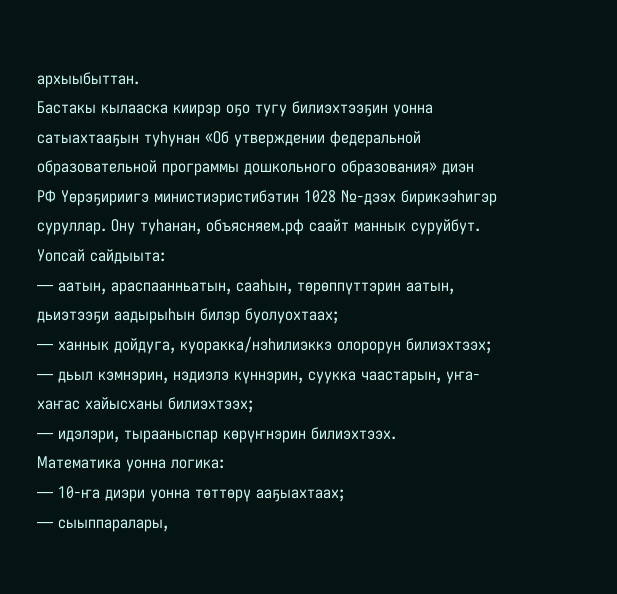архыыбыттан.
Бастакы кылааска киирэр оҕо тугу билиэхтээҕин уонна сатыахтааҕын туһунан «Об утверждении федеральной образовательной программы дошкольного образования» диэн РФ Үөрэҕириигэ министиэристибэтин 1028 №-дээх бирикээһигэр суруллар. Ону туһанан, объясняем.рф саайт маннык суруйбут.
Уопсай сайдыыта:
— аатын, араспаанньатын, сааһын, төрөппүттэрин аатын, дьиэтээҕи аадырыһын билэр буолуохтаах;
— ханнык дойдуга, куоракка/нэһилиэккэ олорорун билиэхтээх;
— дьыл кэмнэрин, нэдиэлэ күннэрин, суукка чаастарын, уҥа-хаҥас хайысханы билиэхтээх;
— идэлэри, тырааныспар көрүҥнэрин билиэхтээх.
Математика уонна логика:
— 10-ҥа диэри уонна төттөрү ааҕыахтаах;
— сыыппаралары,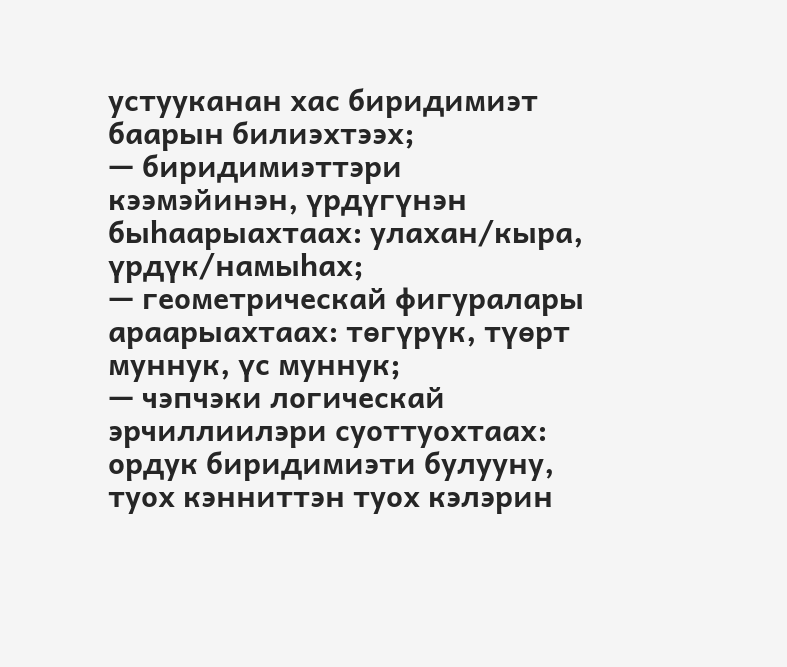устууканан хас биридимиэт баарын билиэхтээх;
— биридимиэттэри кээмэйинэн, үрдүгүнэн быһаарыахтаах: улахан/кыра, үрдүк/намыһах;
— геометрическай фигуралары араарыахтаах: төгүрүк, түөрт муннук, үс муннук;
— чэпчэки логическай эрчиллиилэри суоттуохтаах: ордук биридимиэти булууну, туох кэнниттэн туох кэлэрин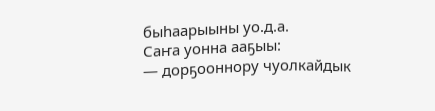быһаарыыны уо.д.а.
Саҥа уонна ааҕыы:
— дорҕооннору чуолкайдык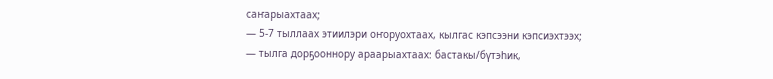саҥарыахтаах;
— 5-7 тыллаах этиилэри оҥоруохтаах, кылгас кэпсээни кэпсиэхтээх;
— тылга дорҕооннору араарыахтаах: бастакы/бүтэһик,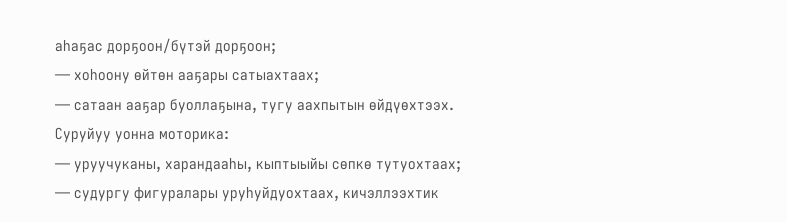аһаҕас дорҕоон/бүтэй дорҕоон;
— хоһоону өйтөн ааҕары сатыахтаах;
— сатаан ааҕар буоллаҕына, тугу аахпытын өйдүөхтээх.
Суруйуу уонна моторика:
— уруучуканы, харандааһы, кыптыыйы сөпкө тутуохтаах;
— судургу фигуралары уруһуйдуохтаах, кичэллээхтик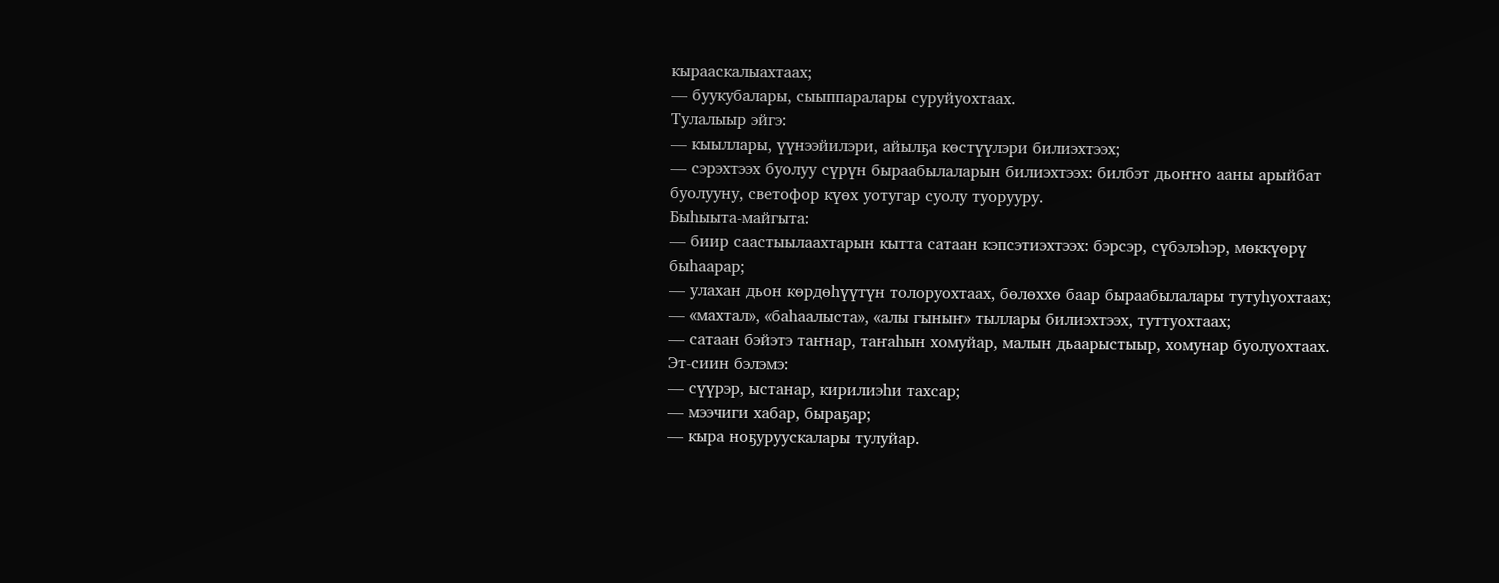кырааскалыахтаах;
— буукубалары, сыыппаралары суруйуохтаах.
Тулалыыр эйгэ:
— кыыллары, үүнээйилэри, айылҕа көстүүлэри билиэхтээх;
— сэрэхтээх буолуу сүрүн быраабылаларын билиэхтээх: билбэт дьоҥҥо ааны арыйбат буолууну, светофор күөх уотугар суолу туорууру.
Быһыыта-майгыта:
— биир саастыылаахтарын кытта сатаан кэпсэтиэхтээх: бэрсэр, сүбэлэһэр, мөккүөрү быһаарар;
— улахан дьон көрдөһүүтүн толоруохтаах, бөлөххө баар быраабылалары тутуһуохтаах;
— «махтал», «баһаалыста», «алы гыныҥ» тыллары билиэхтээх, туттуохтаах;
— сатаан бэйэтэ таҥнар, таҥаһын хомуйар, малын дьаарыстыыр, хомунар буолуохтаах.
Эт-сиин бэлэмэ:
— сүүрэр, ыстанар, кирилиэһи тахсар;
— мээчиги хабар, быраҕар;
— кыра ноҕуруускалары тулуйар.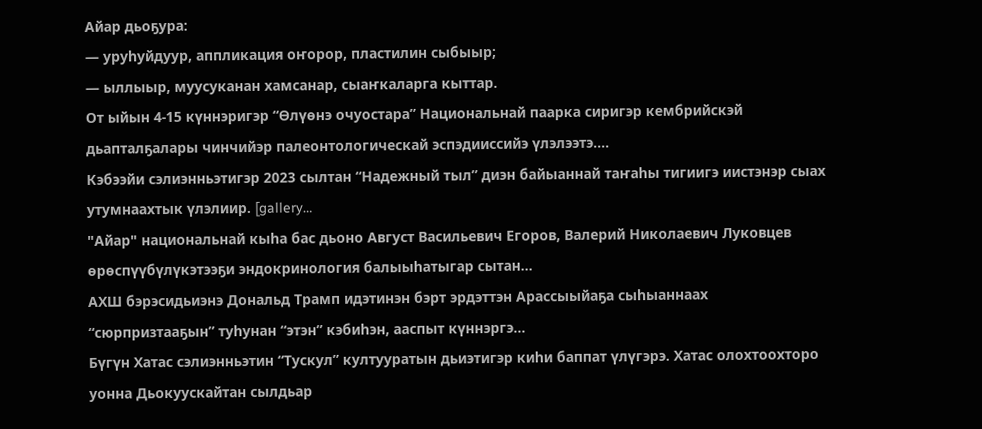Айар дьоҕура:
— уруһуйдуур, аппликация оҥорор, пластилин сыбыыр;
— ыллыыр, муусуканан хамсанар, сыаҥкаларга кыттар.
От ыйын 4-15 күннэригэр “Өлүөнэ очуостара” Национальнай паарка сиригэр кембрийскэй дьапталҕалары чинчийэр палеонтологическай эспэдииссийэ үлэлээтэ.…
Кэбээйи сэлиэнньэтигэр 2023 сылтан “Надежный тыл” диэн байыаннай таҥаһы тигиигэ иистэнэр сыах утумнаахтык үлэлиир. [gallery…
"Айар" национальнай кыһа бас дьоно Август Васильевич Егоров, Валерий Николаевич Луковцев өрөспүүбүлүкэтээҕи эндокринология балыыһатыгар сытан…
АХШ бэрэсидьиэнэ Дональд Трамп идэтинэн бэрт эрдэттэн Арассыыйаҕа сыһыаннаах “сюрпризтааҕын” туһунан “этэн” кэбиһэн, ааспыт күннэргэ…
Бүгүн Хатас сэлиэнньэтин “Тускул” култууратын дьиэтигэр киһи баппат үлүгэрэ. Хатас олохтоохторо уонна Дьокуускайтан сылдьар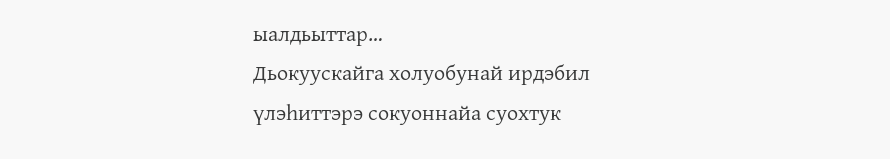ыалдьыттар…
Дьокуускайга холуобунай ирдэбил үлэһиттэрэ сокуоннайа суохтук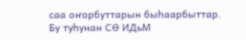саа оҥорбуттарын быһаарбыттар. Бу туһунан СӨ ИДьМ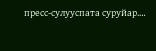пресс-сулууспата суруйар.…